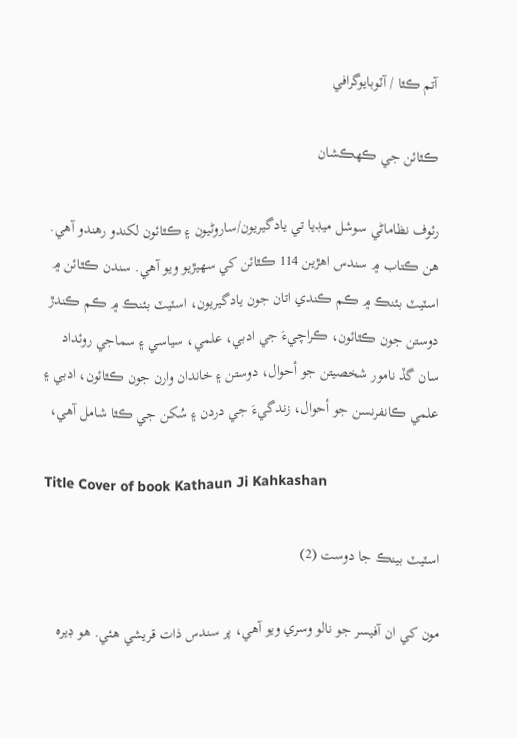آتم ڪٿا / آٽوبايوگرافي

ڪٿائن جي ڪھڪشان

رئوف نظاماڻي سوشل ميڊيا تي يادگيريون/ساروڻيون ۽ ڪٿائون لکندو رھندو آھي. ھن ڪتاب ۾ سندس اھڙين 114 ڪٿائن کي سھيڙيو ويو آھي. سندن ڪٿائن ۾ اسٽيٽ بئنڪ ۾ ڪم ڪندي اتان جون يادگيريون، اسٽيٽ بئنڪ ۾ ڪم ڪندڙ دوستن جون ڪٿائون، ڪراچيءَ جي ادبي، علمي، سياسي ۽ سماجي روئداد سان گڏ نامور شخصيتن جو أحوال، دوستن ۽ خاندان وارن جون ڪٿائون، ادبي ۽ علمي ڪانفرنسن جو أحوال، زندگيءَ جي دردن ۽ سُکن جي ڪٿا شامل آھي،

Title Cover of book Kathaun Ji Kahkashan

اسٽيٽ بينڪ جا دوست (2)

مون کي ان آفيسر جو نالو وسري ويو آهي، پر سندس ذات قريشي هئي. هو ڊيره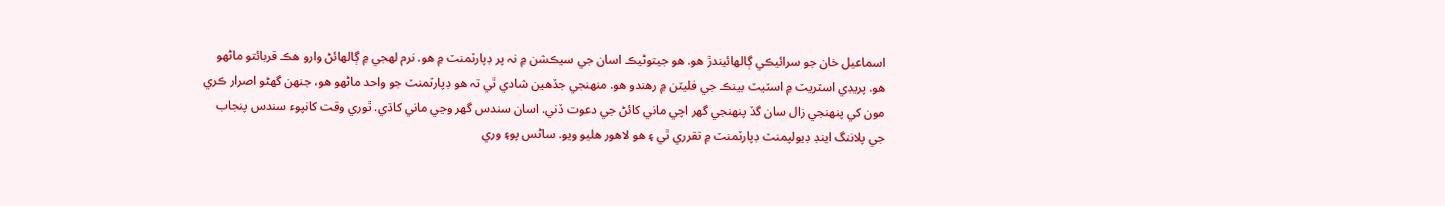اسماعيل خان جو سرائيڪي ڳالھائيندڙ هو. هو جيتوڻيڪ اسان جي سيڪشن ۾ نہ پر ڊپارٽمنٽ ۾ هو. نرم لھجي ۾ ڳالھائڻ وارو هڪ قربائتو ماڻھو هو. پريڊي اسٽريٽ ۾ اسٽيٽ بينڪ جي فليٽن ۾ رهندو هو. منھنجي جڏهين شادي ٿي تہ هو ڊپارٽمنٽ جو واحد ماڻھو هو، جنھن گهڻو اصرار ڪري مون کي پنھنجي زال سان گڏ پنھنجي گهر اچي ماني کائڻ جي دعوت ڏني. اسان سندس گهر وڃي ماني کاڌي. ٿوري وقت کانپوء سندس پنجاب جي پلاننگ اينڊ ڊيولپمنٽ ڊپارٽمنٽ ۾ تقرري ٿي ۽ هو لاهور هليو ويو. ساڻس پو۽ وري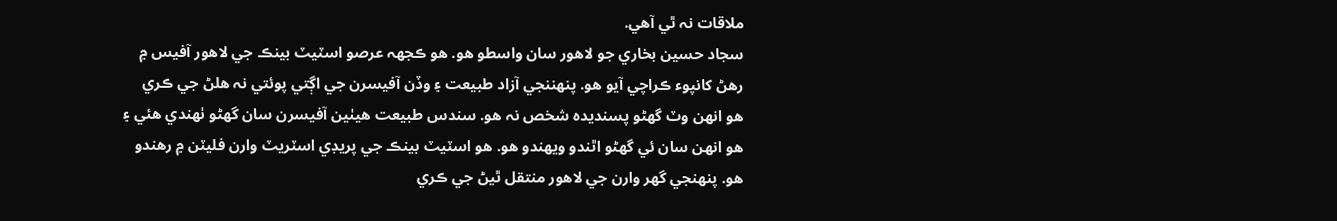ملاقات نہ ٿي آهي.
سجاد حسين بخاري جو لاهور سان واسطو هو. هو ڪجهہ عرصو اسٽيٽ بينڪ جي لاهور آفيس ۾ رهڻ کانپوء ڪراچي آيو هو. پنھننجي آزاد طبيعت ۽ وڏن آفيسرن جي اڳتي پوئتي نہ هلڻ جي ڪري هو انھن وٽ گهڻو پسنديدہ شخص نہ هو. سندس طبيعت هيٺين آفيسرن سان گهڻو ٺھندي هئي ۽ هو انھن سان ئي گهڻو اٿندو ويھندو هو. هو اسٽيٽ بينڪ جي پريڊي اسٽريٽ وارن فليٽن ۾ رهندو هو. پنھنجي گهر وارن جي لاهور منتقل ٿيڻ جي ڪري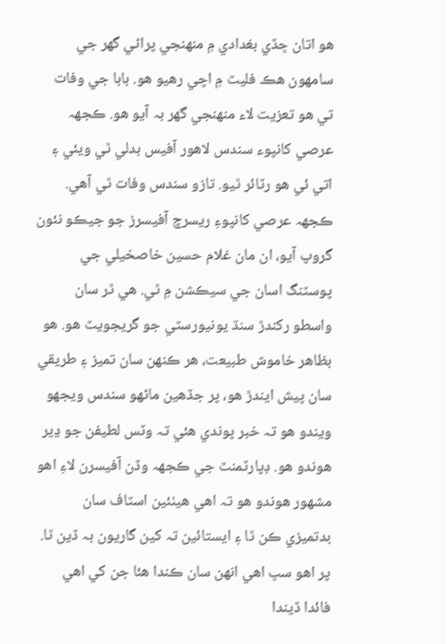هو اتان ڇڏي بغدادي ۾ منھنجي پراڻي گهر جي سامھون هڪ فليٽ ۾ اچي رهيو هو. بابا جي وفات تي هو تعزيت لاء منھنجي گهر بہ آيو هو. ڪجهہ عرصي کانپوء سندس لاهور آفيس بدلي ٿي ويئي ۽ اتي ئي هو رٽائر ٿيو. تازو سندس وفات ٿي آهي.
ڪجهہ عرصي کانپوءِ ريسرچ آفيسرز جو جيڪو نئون گروپ آيو، ان مان غلام حسين خاصخيلي جي پوسٽنگ اسان جي سيڪشن ۾ ٿي. هي ٿر سان واسطو رکندڙ سنڌ يونيورسٽي جو گريجويٽ هو. هو بظاهر خاموش طبيعت، هر ڪنھن سان تميز ۽ طريقي سان پيش ايندڙ ھو، پر جڏهين ماڻھو سندس ويجهو ويندو هو تہ خبر پوندي هئي تہ وٽس لطيفن جو ڍير هوندو هو. ڊپارٽمنٽ جي ڪجهہ وڏن آفيسرن لاءِ اهو مشھور هوندو هو تہ اهي هيٺئين اسٽاف سان بدتميزي ڪن ٿا ۽ ايستائين تہ کين گاريون بہ ڏين ٿا. پر اهو سڀ اهي انھن سان ڪندا هئا جن کي اهي فائدا ڏيندا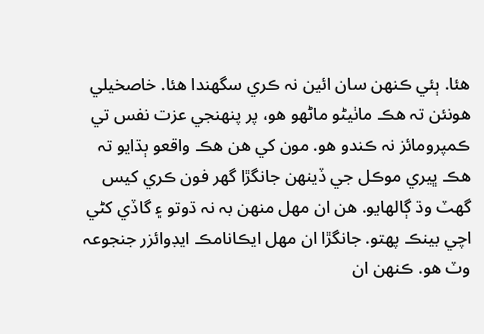هئا. ٻئي ڪنھن سان ائين نہ ڪري سگهندا هئا. خاصخيلي هونئن تہ هڪ ماٺيڻو ماڻھو هو، پر پنھنجي عزت نفس تي ڪمپرومائز نہ ڪندو هو. مون کي هن هڪ واقعو ٻڌايو تہ هڪ ڀيري موڪل جي ڏينھن جانگڙا گهر فون ڪري کيس گهٽ وڌ ڳالھايو. هن ان مھل منھن بہ نہ ڌوتو ۽ گاڏي کڻي اچي بينڪ پھتو. جانگڙا ان مھل ايڪانامڪ ايڊوائزر جنجوعہ وٽ هو. ڪنھن ان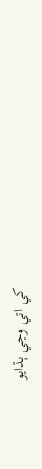کي اتي وڃي ٻڌايو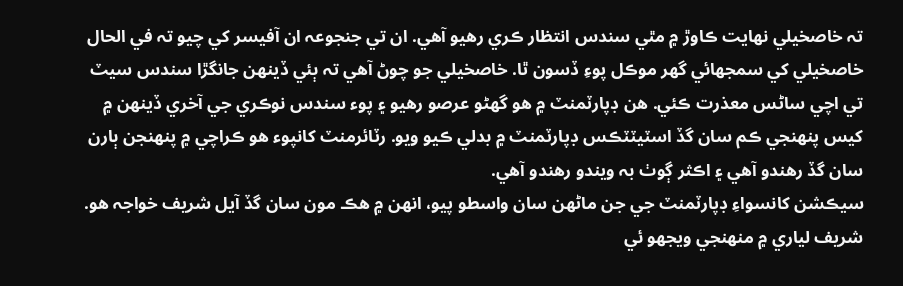تہ خاصخيلي نھايت ڪاوڙ ۾ مٿي سندس انتظار ڪري رهيو آهي. ان تي جنجوعہ ان آفيسر کي چيو تہ في الحال خاصخيلي کي سمجهائي گهر موڪل پوءِ ڏسون ٿا. خاصخيلي جو چوڻ آهي تہ ٻئي ڏينھن جانگڙا سندس سيٽ تي اچي ساڻس معذرت ڪئي. هن ڊپارٽمنٽ ۾ هو گهڻو عرصو رهيو ۽ پوء سندس نوڪري جي آخري ڏينھن ۾ کيس پنھنجي ڪم سان گڏ اسٽيٽٽڪس ڊپارٽمنٽ ۾ بدلي ڪيو ويو. رٽائرمنٽ کانپوء هو ڪراچي ۾ پنھنجن ٻارن سان گڏ رهندو آهي ۽ اڪثر ڳوٺ بہ ويندو رهندو آهي.
سيڪشن کانسواءِ ڊپارٽمنٽ جي جن ماڻھن سان واسطو پيو، انھن ۾ هڪ مون سان گڏ آيل شريف خواجہ هو. شريف لياري ۾ منھنجي ويجهو ئي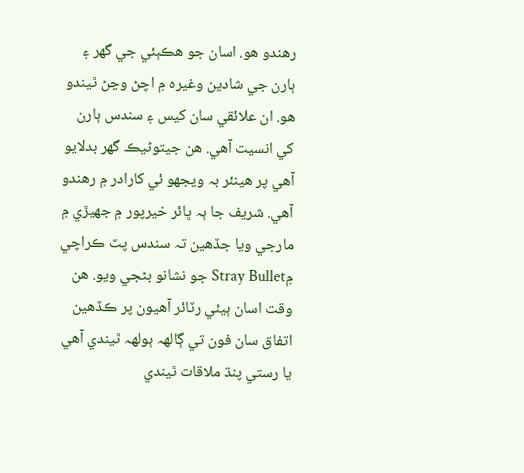رهندو هو. اسان جو هڪٻئي جي گهر ۽ ٻارن جي شادين وغيرہ ۾ اچڻ وڃڻ ٿيندو هو. ان علائقي سان کيس ۽ سندس ٻارن کي انسيت آهي. هن جيتوڻيڪ گهر بدلايو آهي پر هينئر بہ ويجهو ئي کارادر ۾ رهندو آهي. شريف جا ٻہ ڀائر خيرپور ۾ جهيڙي ۾ مارجي ويا جڏهين تہ سندس پٽ ڪراچي ۾Stray Bullet جو نشانو بڻجي ويو. هن وقت اسان ٻيئي رٽائر آهيون پر ڪڏهين اتفاق سان فون تي ڳالھہ ٻولھہ ٿيندي آهي يا رستي پنڌ ملاقات ٿيندي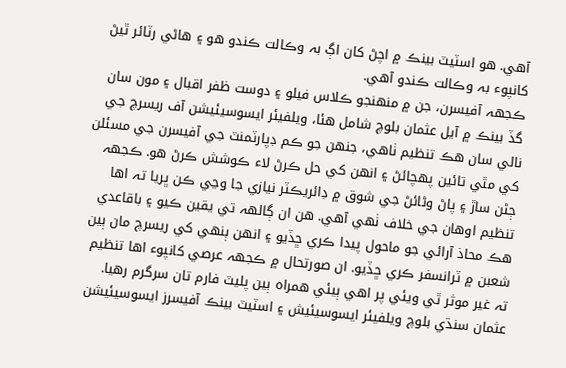آهي. هو اسٽيٽ بينڪ ۾ اچڻ کان اڳ بہ وڪالت ڪندو هو ۽ هاڻي رٽائر ٿيڻ کانپوء بہ وڪالت ڪندو آهي.
ڪجهہ آفيسرن، جن ۾ منھنجو ڪلاس فيلو ۽ دوست ظفر اقبال ۽ مون سان گڏ بينڪ ۾ آيل عثمان بلوچ شامل هئا، ويلفيئر ايسوسيئيشن آف ريسرچ جي نالي سان هڪ تنظيم ٺاهي، جنھن جو ڪم ڊپارٽمنٽ جي آفيسرن جي مسئلن کي مٿي تائين پھچائڻ ۽ انھن کي حل ڪرڻ لاء ڪوشش ڪرڻ هو. ڪجهہ ڄڻن ساڙ ۽ پاڻ وڻائڻ جي شوق ۾ ڊائريڪٽر نيازي جا وڃي ڪن ڀريا تہ اها تنظيم اوهان جي خلاف ٺھي آهي. هن ان ڳالھہ تي يقين ڪيو ۽ باقاعدي هڪ محاذ آرائي جو ماحول پيدا ڪري ڇڏيو ۽ انھن ٻنھي کي ريسرچ مان ٻين شعبن ۾ ٽرانسفر ڪري ڇڏيو. ان صورتحال ۾ ڪجهہ عرصي کانپوء اها تنظيم تہ غير موثر ٿي ويئي پر اهي ٻيئي همراه ٻين پليٽ فارم تان سرگرم رهيا.
عثمان سنڌي بلوچ ويلفيئر ايسوسيئيش ۽ اسٽيٽ بينڪ آفيسرز ايسوسيئيشن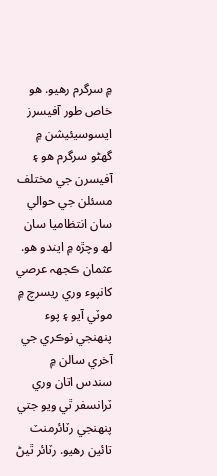۾ سرگرم رهيو. هو خاص طور آفيسرز ايسوسيئيشن ۾ گهڻو سرگرم هو ۽ آفيسرن جي مختلف مسئلن جي حوالي سان انتظاميا سان لھ وچڙه ۾ ايندو هو. عثمان ڪجهہ عرصي کانپوء وري ريسرچ ۾ موٽي آيو ۽ پوء پنھنجي نوڪري جي آخري سالن ۾ سندس اتان وري ٽرانسفر ٿي ويو جتي پنھنجي رٽائرمنٽ تائين رهيو. رٽائر ٿيڻ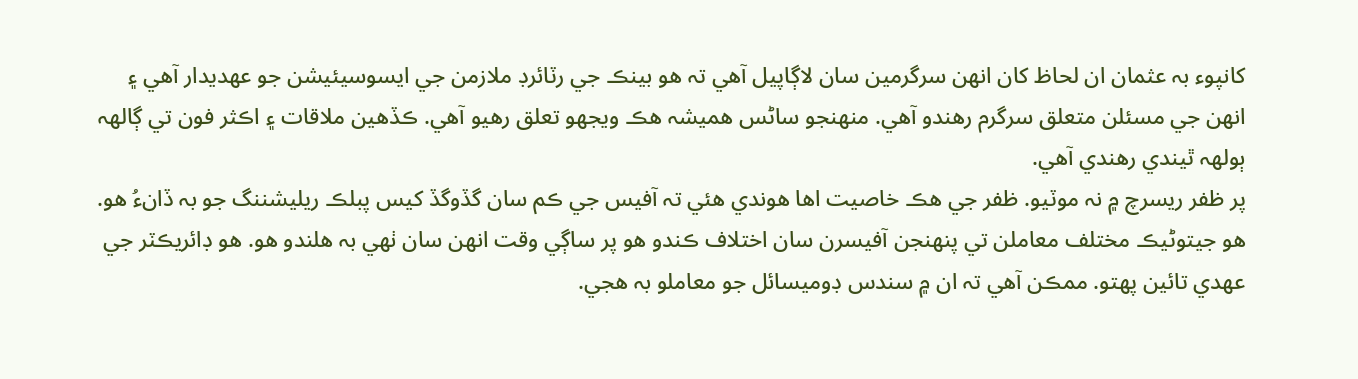کانپوء بہ عثمان ان لحاظ کان انھن سرگرمين سان لاڳاپيل آهي تہ هو بينڪ جي رٽائرڊ ملازمن جي ايسوسيئيشن جو عھديدار آهي ۽ انھن جي مسئلن متعلق سرگرم رهندو آهي. منھنجو ساڻس هميشہ هڪ ويجهو تعلق رهيو آهي. ڪڏهين ملاقات ۽ اڪثر فون تي ڳالھہ ٻولھہ ٿيندي رهندي آهي.
پر ظفر ريسرچ ۾ نہ موٽيو. ظفر جي هڪ خاصيت اها هوندي هئي تہ آفيس جي ڪم سان گڏوگڏ کيس پبلڪ ريليشننگ جو بہ ڏانءُ هو. هو جيتوڻيڪ مختلف معاملن تي پنھنجن آفيسرن سان اختلاف ڪندو هو پر ساڳي وقت انھن سان ٺھي بہ هلندو هو. هو ڊائريڪٽر جي عھدي تائين پھتو. ممڪن آهي تہ ان ۾ سندس ڊوميسائل جو معاملو بہ هجي.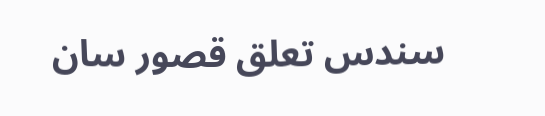سندس تعلق قصور سان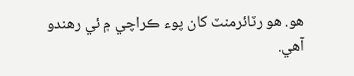هو. هو رٽائرمنٽ کان پوء ڪراچي ۾ ئي رهندو آهي.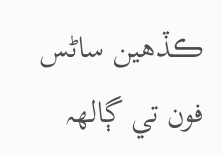ڪڏهين ساڻس فون تي ڳالھہ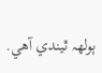ٻولھہ ٿيندي آهي.